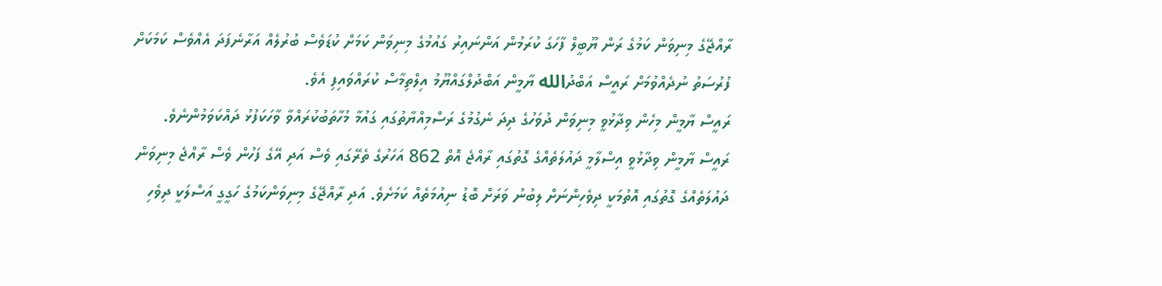ރާއްޖޭގެ މިނިވަން ކަމުގެ ރަން ޔޫބީލް ފާހަގަ ކުރަމުން އަންނައިރު ގައުމުގެ މިނިވަން ކަމަށް ކުޑަވެސް ބުރުލެއް އަރާނެފަދަ އެއްވެސް ކަމަކަށް ފުރުސަތު ނުދެއްވުމަށް ރައީސް އަބްދުالله ޔާމީން އަބްދުލްގައްޔޫމު އިލްތިމާސް ކުރައްވައިފި އެވެ.
ރައީސް ޔާމީން މިހެން ވިދާޅުވީ މިނިވަން ދުވަހުގެ ދިދަ ނެގުމުގެ ރަސްމިއްޔާތުގައި ގައުމާ މުހާތަބުކުރައްވާ ވާހަކަފުޅު ދައްކަވަމުންނެވެ.
ރައީސް ޔާމީން ވިދާޅުވީ އިސްލާމީ ދައުލަތެއްގެ ގޮތުގައި ރާއްޖެ އޮތް 862 އަހަރުގެ ތެރޭގައި ވެސް އަދި އޭގެ ފަހުން ވެސް ރާއްޖެ މިނިވަން ދައުލަތެއްގެ ގޮތުގައި އޮތުމަކީ ދިވެހިންނަށް ލިބުނު ވަރަށް ބޮޑު ނިއުމަތެއް ކަމަށެވެ. އަދި ރާއްޖޭގެ މިނިވަންކަމުގެ ހަގީގީ އަސްލަކީ ދިވެހި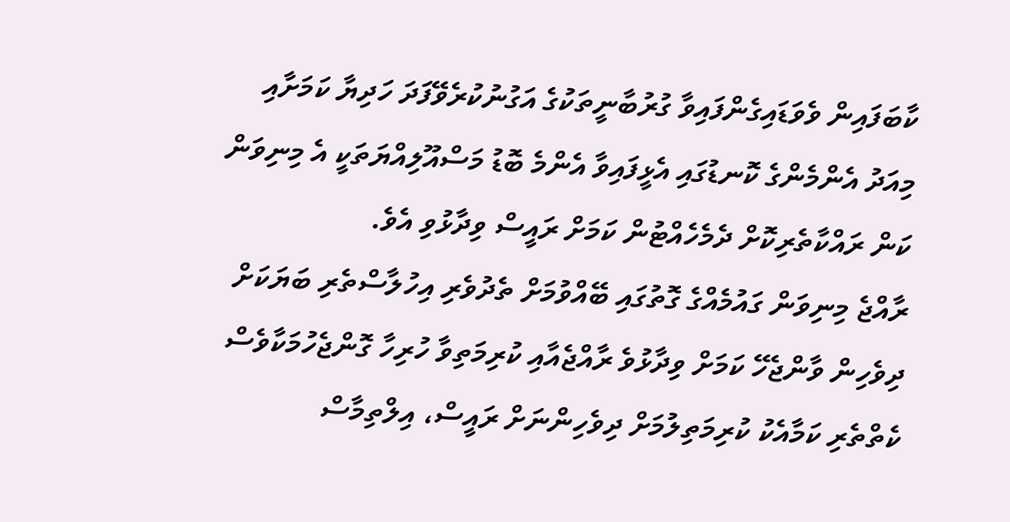ކާބަފައިން ވެވަޑައިގެންފައިވާ ގުރުބާނީތަކުގެ އަގުނުކުރެވޭފަދަ ހަދިޔާ ކަމަށާއި މިއަދު އެންމެންގެ ކޮނޑުގައި އެޅީފައިވާ އެންމެ ބޮޑު މަސްއޫލިއްޔަތަކީ އެ މިނިވަން ކަން ރައްކާތެރިކޮށް ދެމެހެއްޓުން ކަމަށް ރައީސް ވިދާޅުވި އެވެ.
ރާއްޖެ މިނިވަން ގައުމެއްގެ ގޮތުގައި ބޭއްވުމަށް ތެދުވެރި އިހުލާސްތެރި ބަޔަކަށް ދިވެހިން ވާންޖެހޭ ކަމަށް ވިދާޅުވެ ރާއްޖެއާއި ކުރިމަތިވާ ހުރިހާ ގޮންޖެހުމަކާވެސް ކެތްތެރި ކަމާއެކު ކުރިމަތިލުމަށް ދިވެހިންނަށް ރައީސް، އިލްތިމާސް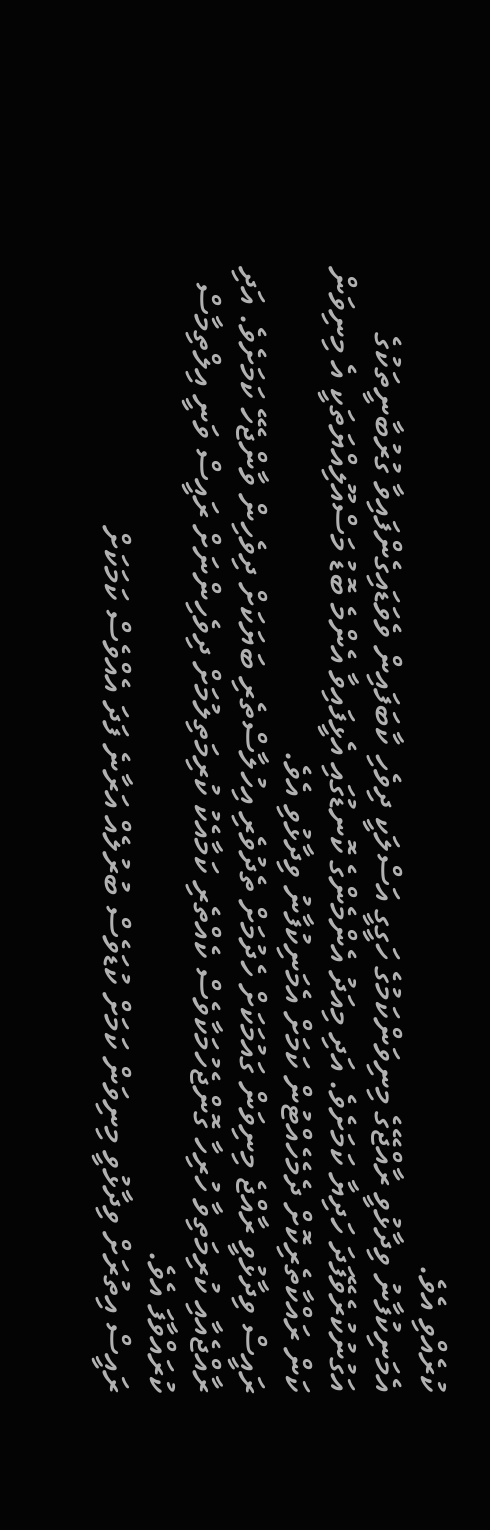ކުރެއްވި އެވެ.
އެމަނިކުފާނު ވިދާޅުވީ ރާއްޖޭގެ މިނިވަންކަމުގެ ހަގީގީ އަސްލަކީ ދިވެހި ކާބަފައިން ވެވަޑައިގެންފައިވާ ގުރުބާނީތަކުގެ އަގުނުކުރެވޭފަދަ ހަދިޔާ ކަމަށެވެ. އަދި މިއަދު އެންމެންގެ ކޮނޑުގައި އެޅީފައިވާ އެންމެ ބޮޑު މަސްއޫލިއްޔަތަކީ އެ މިނިވަން ކަން ރައްކާތެރިކޮށް ދެމެހެއްޓުން ކަމަށް އެމަނިކުފާނު ވިދާޅުވި އެވެ.
ރައީސް ވިދާޅުވީ ރާއްޖެ މިނިވަން ގައުމަކަށް ހެދުމަށް ތެދުވެރި އިހުލާސްތެރި ބަޔަކަށް ދިވެހިން ވާންޖެހޭ ކަމަށެވެ. އަދި ރާއްޖެއާއި ކުރިމަތިވާ ހުރިހާ ގޮންޖެހުމަކާވެސް ކެއްތެރި ކަމާއެކު ކުރިމަތިލުމަށް ދިވެހިންނަށް ރައީސް ވަނީ އިލްތިމާސް ކުރައްވާފަ އެވެ.
ރައީސް އިތުރަށް ވިދާޅުވީ މިނިވަން ކަމަށް ކުޑަވެސް ބުރުލެއް އަރާނެ ފަދަ އެއްވެސް ކަމަކަށް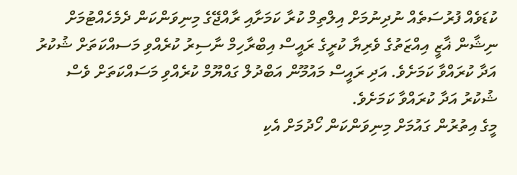ކުޑަވެއް ފުރުސަތެއް ނުދިނުމަށް އިލްތިމް ކުރާ ކަމަށާއި ރާއްޖޭގެ މިނިވަންކަން ދެމެހެއްޓުމަށް ނިޝާން ޣާޒީ އިއްޒަތުގެ ވެރިޔާ ކުރީގެ ރައީސް އިބްރާހިމް ނާސިރު ކުރެއްވި މަސއްކަތަށް ޝުކުރު އަދާ ކުރައްވާ ކަމަށެވެ. އަދި ރައީސް މައުމޫން އަބްދުލް ގައްޔޫމް ކުރެއްވި މަސައްކަތަށް ވެސް ޝުކުރު އަދާ ކުރައްވާ ކަމަށެވެ.
މީގެ އިތުރުން ގައުމަށް މިނިވަންކަން ހޯދުމަށް އެކި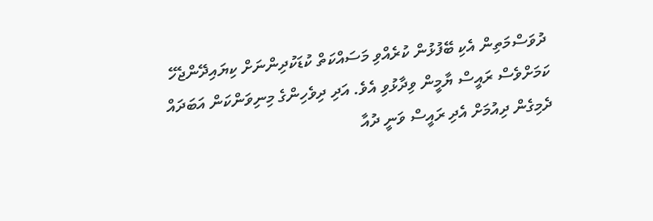ދުވަސްމަތިން އެކި ބޭފުޅުން ކުރެއްވި މަސައްކަތް ކުޑަކުދިންނަށް ކިޔައިދޭންޖެހޭ ކަމަށްވެސް ރައީސް ޔާމީން ވިދާޅުވި އެވެ. އަދި ދިވެހިންގެ މިނިވަންކަން އަބަދައް ދެމިގެން ދިއުމަށް އެދި ރައީސް ވަނީ ދުއާ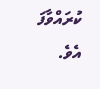ކުރައްވާފަ އެވެ.